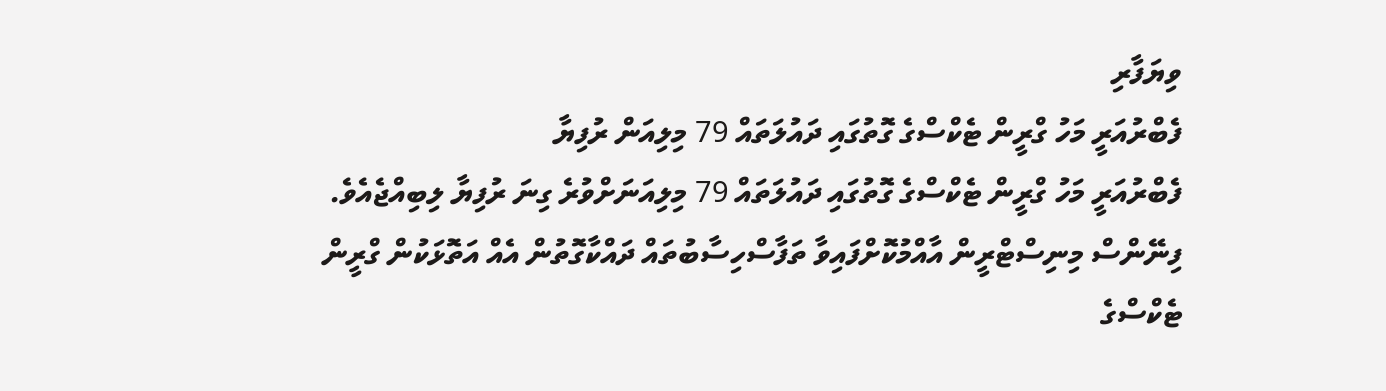ވިޔަފާރި
ފެބްރުއަރީ މަހު ގްރީން ޓެކްސްގެ ގޮތުގައި ދައުލަތައް 79 މިލިއަން ރުފިޔާ
ފެބްރުއަރީ މަހު ގްރީން ޓެކްސްގެ ގޮތުގައި ދައުލަތައް 79 މިލިއަނަށްވުރެ ގިނަ ރުފިޔާ ލިބިއްޖެއެވެ.
ފިނޭންސް މިނިސްޓްރީން އާއްމުކޮށްފައިވާ ތަފާސްހިސާބުތައް ދައްކާގޮތުން އެއް އަތޮޅަކުން ގްރީން ޓެކްސްގެ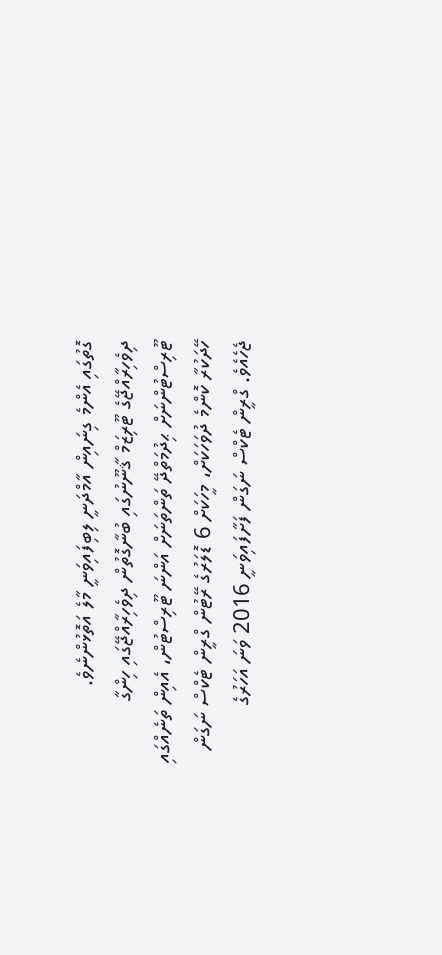ގޮތުގައި އެންމެ ގިނައިން އާމްދަނީ ލިބިފައިވަނީ މާލެ އަތޮޅުންނެވެ.
ދިވެހިރާއްޖޭގެ ޓޫރިޒަމް ޤާނޫނުގައި ބުނާގޮތުން ދިވެހިރާއްޖޭގައި ހިންގާ ޓޫރިސްޓުންނަށް ޙިދުމަތްދޭ ތަންތަނަށް އަންނަ ޓޫރިސްޓުން، އެއިން ތަނެއްގައި ހޭދަކުރާ ކޮންމެ ދުވަހަކަށް، މީހަކަށް 6 ޑޮލަރުގެ ރޭޓުން ގްރީން ޓެކްސް ނަގަން ޖެހެއެވެ. ގްރީން ޓެކްސް ނަގަން ފަށާފައިވަނީ 2016 ވަނަ އަހަރުގެ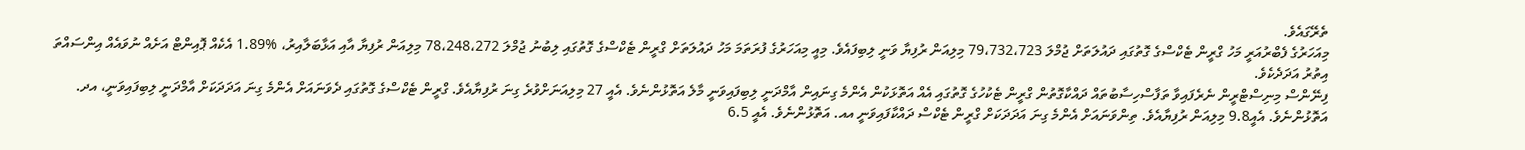ތެރޭގައެވެ.
މިއަހަރުގެ ފެބްރުއަރީ މަހު ގްރީން ޓެކްސްގެ ގޮތުގައި ދައުލަތަށް ޖުމްލަ 79،732،723 މިލިއަން ރުފިޔާ ވަނީ ލިބިފައެވެ. މިއީ މިއަހަރުގެ ފުރަތަމަ މަހު ދައުލަތަށް ގްރީން ޓެކްސްގެ ގޮތުގައި ލިބުނު ޖުމްލަ 78،248،272 މިލިއަން ރުފިޔާ އާއި އަޅާބަލާއިރު، %1.89 އެކެއް ޕޮއިންޓް އަށެއް ނުވައެއް އިންސައްތަ އިތުރު އަދަދެކެވެ.
ފިނޭންސް މިނިސްޓްރީން ނެރެފައިވާ ތަފާސްހިސާބުތައް ދައްކާގޮތުން ގްރީން ޓެކުހުގެ ގޮތުގައި އެއް އަތޮޅަކުން އެންމެ ގިނައިން އާމްދަނީ ލިބިފައިވަނީ މާލެ އަތޮޅުންނެވެ. އެއީ 27 މިލިއަނަށްވުރެ ގިނަ ރުފިޔާއެވެ. ގްރީން ޓެކްސްގެ ގޮތުގައި ދެވަނައަށް އެންމެ ގިނަ އަދަދަކަށް އާމްދަނީ ލިބިފައިވަނީ، އދ. އަތޮޅުންނެވެ. އެއީ9.8 މިލިއަން ރުފިޔާއެވެ. ތިންވަނައަށް އެންމެ ގިނަ އަދަދަކަށް ގްރީން ޓެކްސް ދައްކާފައިވަނީ އއ. އަތޮޅުންނެވެ. އެއީ 6.5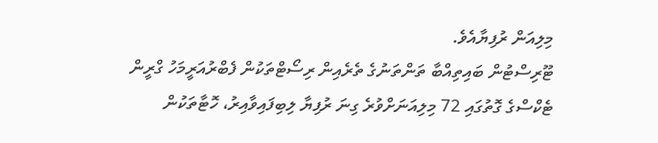މިލިއަން ރުފިޔާއެވެ.
ޓޫރިސްޓުން ބައިތިއްބާ ތަންތަނުގެ ތެރެއިން ރިސޯޓްތަކުން ފެބްރުއަރީމަހު ގްރީން ޓެކްސްގެ ގޮތުގައި 72 މިލިއަނަށްވުރެ ގިނަ ރުފިޔާ ލިބިފައިވާއިރު، ހޮޓާތަކުން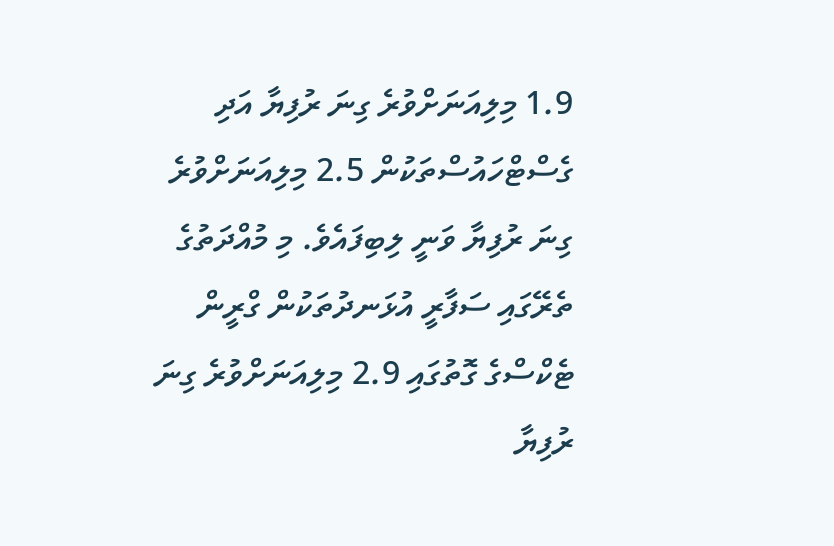1.9 މިލިއަނަށްވުރެ ގިނަ ރުފިޔާ އަދި ގެސްޓްހައުސްތަކުން 2.5 މިލިއަނަށްވުރެ ގިނަ ރުފިޔާ ވަނީ ލިބިފައެވެ. މި މުއްދަތުގެ ތެރޭގައި ސަފާރީ އުޅަނދުތަކުން ގްރީން ޓެކްސްގެ ގޮތުގައި 2.9 މިލިއަނަށްވުރެ ގިނަ ރުފިޔާ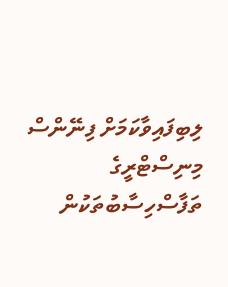ލިބިފައިވާކަމަށް ފިނޭންސް މިނިސްޓްރީގެ ތަފާސްހިސާބުތަކުން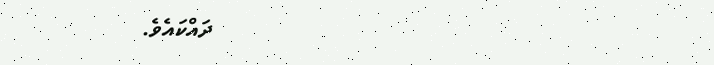ދައްކައެވެ.